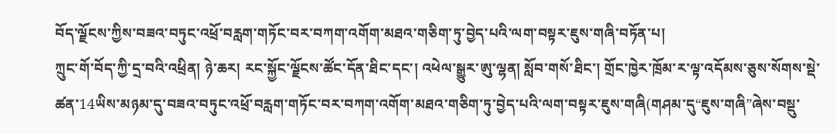བོད་ལྗོངས་ཀྱིས་བཟའ་བཏུང་འཕྲོ་བརླག་གཏོང་བར་བཀག་འགོག་མཐའ་གཅིག་ཏུ་བྱེད་པའི་ལག་བསྟར་ཇུས་གཞི་བཏོན་པ།
ཀྲུང་གོ་བོད་ཀྱི་དྲ་བའི་འཕྲིན། ཉེ་ཆར། རང་སྐྱོང་ལྗོངས་ཚོང་དོན་ཐིང་དང་། འཕེལ་སྒྱུར་ཨུ་ལྷན། སློབ་གསོ་ཐིང་། གྲོང་ཁྱེར་ཁྲོམ་ར་ལྟ་འདོམས་ཅུས་སོགས་སྡེ་ཚན་14ཡིས་མཉམ་དུ་བཟའ་བཏུང་འཕྲོ་བརླག་གཏོང་བར་བཀག་འགོག་མཐའ་གཅིག་ཏུ་བྱེད་པའི་ལག་བསྟར་ཇུས་གཞི(གཤམ་དུ“ཇུས་གཞི”ཞེས་བསྡུ་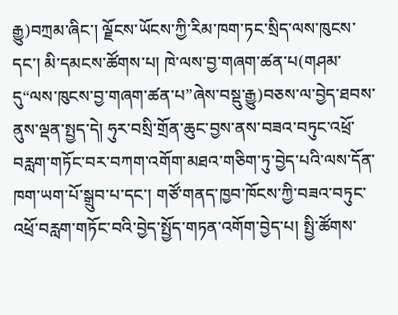རྒྱུ)བཀྲམ་ཞིང་། ལྗོངས་ཡོངས་ཀྱི་རིམ་ཁག་ཏང་སྲིད་ལས་ཁུངས་དང་། མི་དམངས་ཚོགས་པ། ཁེ་ལས་བྱ་གཞག་ཚན་པ(གཤམ་དུ“ལས་ཁུངས་བྱ་གཞག་ཚན་པ”ཞེས་བསྡུ་རྒྱུ)བཅས་ལ་བྱེད་ཐབས་ནུས་ལྡན་སྤྱད་དེ། ཧུར་བསྲི་གྲོན་ཆུང་བྱས་ནས་བཟའ་བཏུང་འཕྲོ་བརླག་གཏོང་བར་བཀག་འགོག་མཐའ་གཅིག་ཏུ་བྱེད་པའི་ལས་དོན་ཁག་ཡག་པོ་སྒྲུབ་པ་དང་། གཙོ་གནད་ཁྱབ་ཁོངས་ཀྱི་བཟའ་བཏུང་འཕྲོ་བརླག་གཏོང་བའི་བྱེད་སྤྱོད་གཏན་འགོག་བྱེད་པ། སྤྱི་ཚོགས་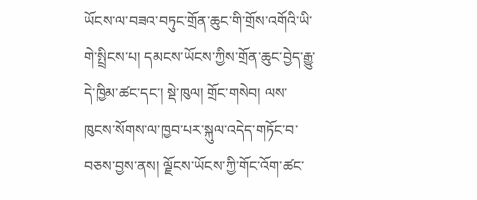ཡོངས་ལ་བཟའ་བཏུང་གྲོན་ཆུང་གི་གྲོས་འགོའི་ཡི་གེ་སྤྲིངས་པ། དམངས་ཡོངས་ཀྱིས་གྲོན་ཆུང་བྱེད་རྒྱུ་དེ་ཁྱིམ་ཚང་དང་། སྡེ་ཁུལ། གྲོང་གསེབ། ལས་ཁུངས་སོགས་ལ་ཁྱབ་པར་སྐུལ་འདེད་གཏོང་བ་བཅས་བྱས་ནས། ལྗོངས་ཡོངས་ཀྱི་གོང་འོག་ཚང་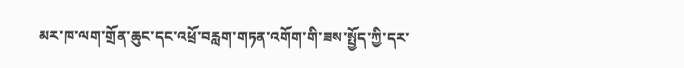མར་ཁ་ལག་གྲོན་ཆུང་དང་འཕྲོ་བརླག་གཏན་འགོག་གི་ཟས་སྤྱོད་ཀྱི་དར་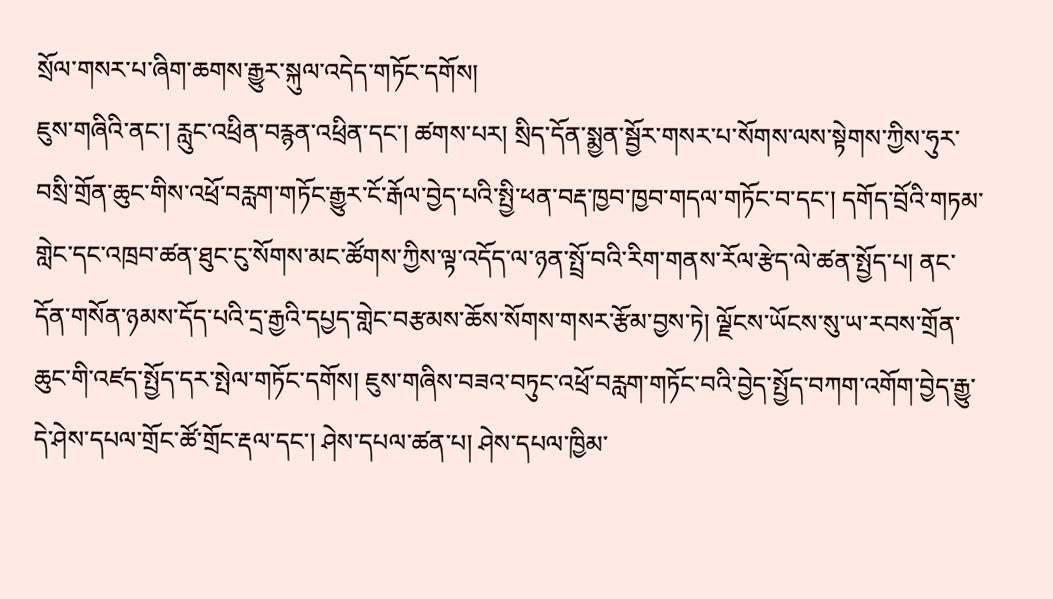སྲོལ་གསར་པ་ཞིག་ཆགས་རྒྱུར་སྐུལ་འདེད་གཏོང་དགོས།
ཇུས་གཞིའི་ནང་། རླུང་འཕྲིན་བརྙན་འཕྲིན་དང་། ཚགས་པར། སྲིད་དོན་སྨྱན་སྦྱོར་གསར་པ་སོགས་ལས་སྟེགས་ཀྱིས་ཧུར་བསྲི་གྲོན་ཆུང་གིས་འཕྲོ་བརླག་གཏོང་རྒྱུར་ངོ་རྒོལ་བྱེད་པའི་སྤྱི་ཕན་བརྡ་ཁྱབ་ཁྱབ་གདལ་གཏོང་བ་དང་། དགོད་བྲོའི་གཏམ་གླེང་དང་འཁྲབ་ཚན་ཐུང་ངུ་སོགས་མང་ཚོགས་ཀྱིས་ལྟ་འདོད་ལ་ཉན་སྤྲོ་བའི་རིག་གནས་རོལ་རྩེད་ལེ་ཚན་སྤྱོད་པ། ནང་དོན་གསོན་ཉམས་དོད་པའི་དྲ་རྒྱའི་དཔྱད་གླེང་བརྩམས་ཆོས་སོགས་གསར་རྩོམ་བྱས་ཏེ། ལྗོངས་ཡོངས་སུ་ཡ་རབས་གྲོན་ཆུང་གི་འཛད་སྤྱོད་དར་སྤེལ་གཏོང་དགོས། ཇུས་གཞིས་བཟའ་བཏུང་འཕྲོ་བརླག་གཏོང་བའི་བྱེད་སྤྱོད་བཀག་འགོག་བྱེད་རྒྱུ་དེ་ཤེས་དཔལ་གྲོང་ཚོ་གྲོང་རྡལ་དང་། ཤེས་དཔལ་ཚན་པ། ཤེས་དཔལ་ཁྱིམ་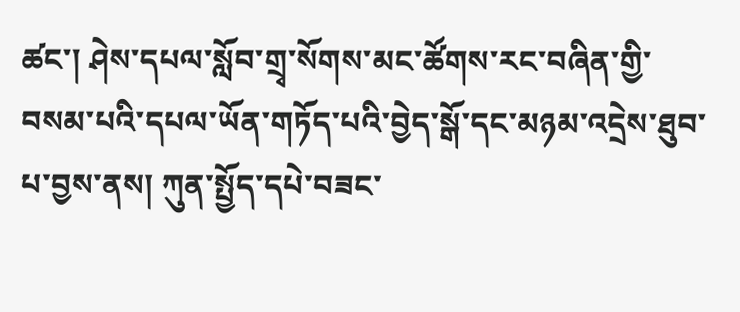ཚང་། ཤེས་དཔལ་སློབ་གྲྭ་སོགས་མང་ཚོགས་རང་བཞིན་གྱི་བསམ་པའི་དཔལ་ཡོན་གཏོད་པའི་བྱེད་སྒོ་དང་མཉམ་འདྲེས་ཐུབ་པ་བྱས་ནས། ཀུན་སྤྱོད་དཔེ་བཟང་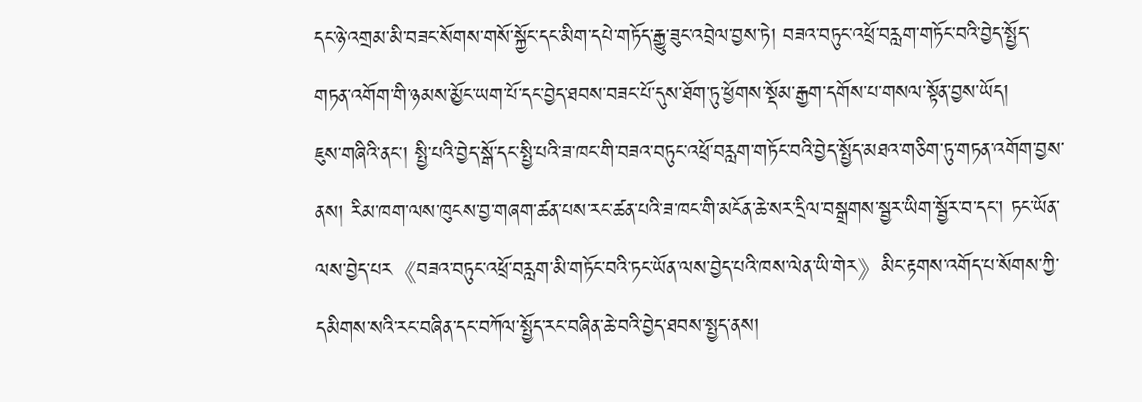དང་ཉེ་འགྲམ་མི་བཟང་སོགས་གསོ་སྐྱོང་དང་མིག་དཔེ་གཏོད་རྒྱུ་ཟུང་འབྲེལ་བྱས་ཏེ། བཟའ་བཏུང་འཕྲོ་བརླག་གཏོང་བའི་བྱེད་སྤྱོད་གཏན་འགོག་གི་ཉམས་མྱོང་ཡག་པོ་དང་བྱེད་ཐབས་བཟང་པོ་དུས་ཐོག་ཏུ་ཕྱོགས་སྡོམ་རྒྱག་དགོས་པ་གསལ་སྟོན་བྱས་ཡོད།
ཇུས་གཞིའི་ནང་། སྤྱི་པའི་བྱེད་སྒོ་དང་སྤྱི་པའི་ཟ་ཁང་གི་བཟའ་བཏུང་འཕྲོ་བརླག་གཏོང་བའི་བྱེད་སྤྱོད་མཐའ་གཅིག་ཏུ་གཏན་འགོག་བྱས་ནས། རིམ་ཁག་ལས་ཁུངས་བྱ་གཞག་ཚན་པས་རང་ཚན་པའི་ཟ་ཁང་གི་མངོན་ཆེ་སར་དྲིལ་བསྒྲགས་སྦྱར་ཡིག་སྦྱོར་བ་དང་། ཏང་ཡོན་ལས་བྱེད་པར《བཟའ་བཏུང་འཕྲོ་བརླག་མི་གཏོང་བའི་ཏང་ཡོན་ལས་བྱེད་པའི་ཁས་ལེན་ཡི་གེར》མིང་རྟགས་འགོད་པ་སོགས་ཀྱི་དམིགས་སའི་རང་བཞིན་དང་བཀོལ་སྤྱོད་རང་བཞིན་ཆེ་བའི་བྱེད་ཐབས་སྤྱད་ནས།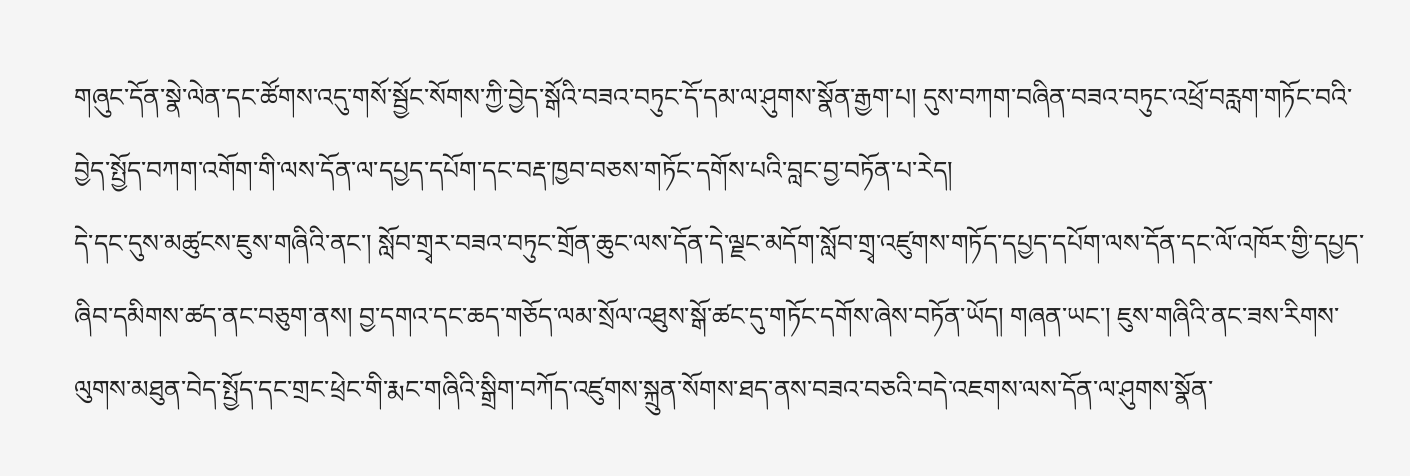གཞུང་དོན་སྣེ་ལེན་དང་ཚོགས་འདུ་གསོ་སྦྱོང་སོགས་ཀྱི་བྱེད་སྒོའི་བཟའ་བཏུང་དོ་དམ་ལ་ཤུགས་སྣོན་རྒྱག་པ། དུས་བཀག་བཞིན་བཟའ་བཏུང་འཕྲོ་བརླག་གཏོང་བའི་བྱེད་སྤྱོད་བཀག་འགོག་གི་ལས་དོན་ལ་དཔྱད་དཔོག་དང་བརྡ་ཁྱབ་བཅས་གཏོང་དགོས་པའི་བླང་བྱ་བཏོན་པ་རེད།
དེ་དང་དུས་མཚུངས་ཇུས་གཞིའི་ནང་། སློབ་གྲྭར་བཟའ་བཏུང་གྲོན་ཆུང་ལས་དོན་དེ་ལྗང་མདོག་སློབ་གྲྭ་འཛུགས་གཏོད་དཔྱད་དཔོག་ལས་དོན་དང་ལོ་འཁོར་གྱི་དཔྱད་ཞིབ་དམིགས་ཚད་ནང་བཅུག་ནས། བྱ་དགའ་དང་ཆད་གཅོད་ལམ་སྲོལ་འཐུས་སྒོ་ཚང་དུ་གཏོང་དགོས་ཞེས་བཏོན་ཡོད། གཞན་ཡང་། ཇུས་གཞིའི་ནང་ཟས་རིགས་ལུགས་མཐུན་བེད་སྤྱོད་དང་གྲང་ཕྲེང་གི་རྨང་གཞིའི་སྒྲིག་བཀོད་འཛུགས་སྐྲུན་སོགས་ཐད་ནས་བཟའ་བཅའི་བདེ་འཇགས་ལས་དོན་ལ་ཤུགས་སྣོན་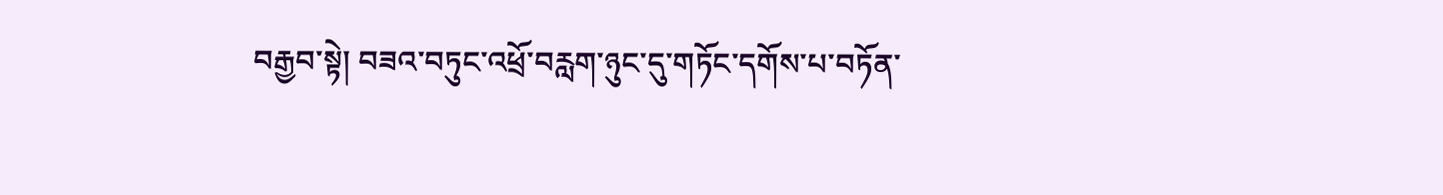བརྒྱབ་སྟེ། བཟའ་བཏུང་འཕྲོ་བརླག་ཉུང་དུ་གཏོང་དགོས་པ་བཏོན་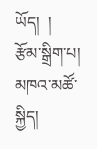ཡོད།  །
རྩོམ་སྒྲིག་པ། མཁའ་མཚོ་སྐྱིད།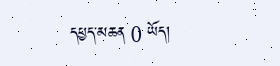དཔྱད་མཆན 0 ཡོད།